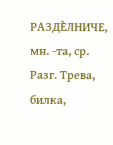РАЗДЀЛНИЧЕ, мн. -та, ср. Разг. Трева, билка,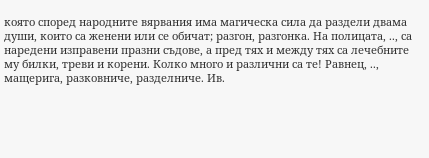която според народните вярвания има магическа сила да раздели двама души, които са женени или се обичат; разгон, разгонка. На полицата, .., са наредени изправени празни съдове, а пред тях и между тях са лечебните му билки, треви и корени. Колко много и различни са те! Равнец, .., мащерига, разковниче, разделниче. Ив.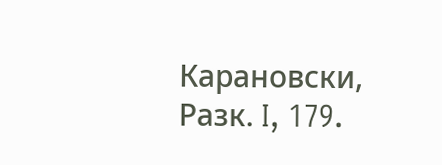Карановски, Разк. I, 179.